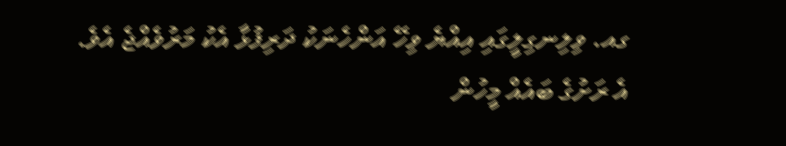ގއ. ވިލިނގިލީގައި އިއްޔެ ވިހޭ އަންހެނަކު ދަރިފުޅާ އެކު މަރުވެއްޖެ އެވެ. އެ ރަށުގެ ބައެއް މީހުން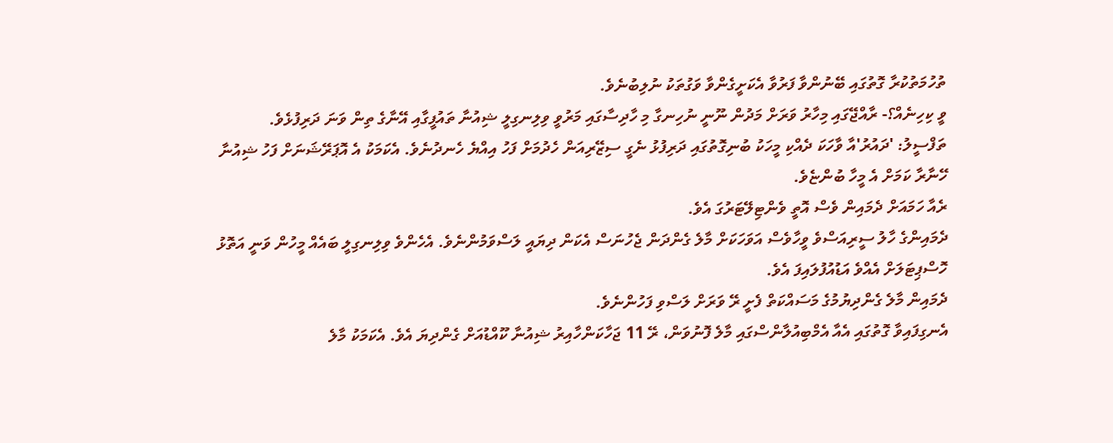ތުހުމަތުކުރާ ގޮތުގައި ބޭނުންވާ ފަރުވާ އެކަށީގެންވާ ވަގުތަކު ނުލިބުނެވެ.
ވީ ކިހިނެއް؟- ރާއްޖޭގައި މިހާރު ވަރަށް މަދުން ނޫނީ ނުހިނގާ މި ހާދިސާގައި މަރުވީ ވިލިނގިލީ ޝިއުނާ ތައުފީގާއި އޭނާގެ ތިން ވަނަ ދަރިފުޅެވެ.
ތަފްސީލު: 'ދައުރު'އާ ވާހަކަ ދެއްކި މީހަކު ބުނިގޮތުގައި ދަރިފުޅު ނެގީ ސިޒޭރިއަން ހެދުމަށް ފަހު އިއްޔެ ހެނދުނެވެ. އެކަމަކު އެ އޮޕަރޭޝަނަށް ފަހު ޝިއުނާ ހޭނާރާ ކަމަށް އެ މީހާ ބުންޏެވެ.
ރެއާ ހަމައަށް ދެމައިން ވެސް އޮތީ ވެންޓިލޭޓަރުގަ އެވެ.
ދެމައިންގެ ހާލު ސީރިއަސްވެ ވީހާވެސް އަވަހަކަށް މާލެ ގެންދަން ޖެހުނަސް އެކަން ދިޔައީ ލަސްވަމުންނެވެ. އެހެންވެ ވިލިނގިލީ ބައެއް މީހުން ވަނީ އަތޮޅު ހޮސްޕިޓަލަށް އެއްވެ އަޑުއުފުލައިފަ އެވެ.
ދެމައިން މާލެ ގެންދިޔުމުގެ މަސައްކަތް ފެށީ ރޭ ވަރަށް ލަސްވި ފަހުންނެވެ.
އެނގިފައިވާ ގޮތުގައި އެއާ އެމްބިއުލާންސްގައި މާލެ ފޮނުވަން، ރޭ 11 ޖަހާކަންހާއިރު ޝިއުނާ ކޫއްޑުއަށް ގެންދިޔަ އެވެ. އެކަމަކު މާލެ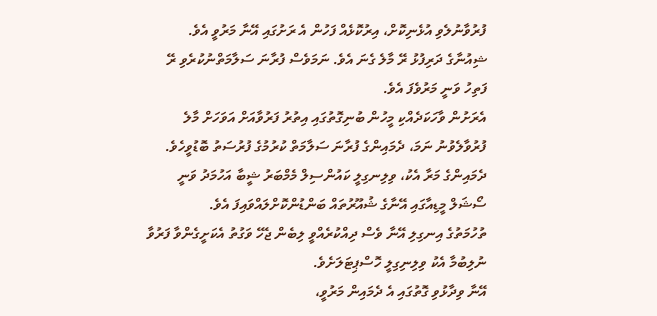ފުރުވާނުލެވި އުޅެނިކޮށް، އިރުކޮޅެއް ފަހުން އެ ރަށުގައި އޭނާ މަރުވީ އެވެ.
ޝިއުނާގެ ދަރިފުޅު ރޭ މާލެ ގެނަ އެވެ. ނަމަވެސް ފުރާނަ ސަލާމަތްނުކުރެވި ރޭ ފަތިހު ވަނީ މަރުވެފަ އެވެ.
އެރަށުން ވާހަކަދެއްކި މީހުން ބުނިގޮތުގައި އިތުރު ފަރުވާއަށް އަވަހަށް މާލެ ފުރުވާލެވުނު ނަމަ، ދެމައިންގެ ފުރާނަ ސަލާމަތް ކުރުމުގެ ފުރުސަތު ބޮޑުވީހެވެ.
ދެމައިންގެ މަރާ އެކު، ވިލިނގިލީ ކައުންސިލް މެމްބަރު ޝީބާ އަހުމަދު ވަނީ ސޯޝަލް މީޑިއާގައި އޭނާގެ ޝުއޫރުތައް ބަންޑުންކޮށްލައްވައިފަ އެވެ.
ތުހުމަތުގެ އިނގިލި އޭނާ ވެސް ދިއްކުރެއްވީ ލިބެން ޖެހޭ ވަގުތު އެކަށީގެންވާ ފަރުވާ ނުލިބުމާ އެކު ވިލިނިގިލީ ހޮސްޕިޓަލަށެވެ.
އޭނާ ވިދާޅުވި ގޮތުގައި އެ ދެމައިން މަރުވީ،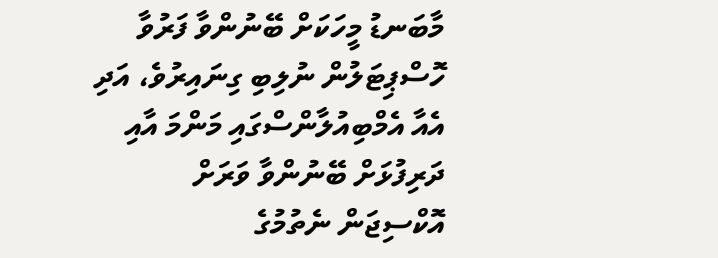މާބަނޑު މީހަކަށް ބޭނުންވާ ފަރުވާ ހޮސްޕިޓަލުން ނުލިބި ގިނައިރުވެ، އަދި އެއާ އެމްބިއުލާންސްގައި މަންމަ އާއި ދަރިފުޅަށް ބޭނުންވާ ވަރަށް އޮކްސިޖަން ނެތުމުގެ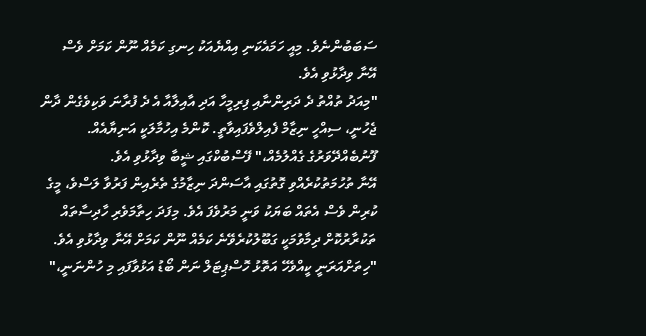ސަބަބުންނެވެ. މިއީ ހަމައެކަނި އިއްޔެއަކު ހިނގި ކަމެއް ނޫން ކަމަށް ވެސް އޭނާ ވިދާޅުވި އެވެ.
"މިއަދު ތުއްތު ދެ ދަރިންނާއި ފިރިމީހާ އަދި އާއިލާއާ އެ ދެ ފުރާނަ ވަކިވެގެން ދާން ޖެހުނީ، ސިއްހީ ނިޒާމް ފެއިލްވެފައިވާތީ. ކޮންމެ އިހުމާލަކީ އަނިޔާއެއް. ފޫނުބެއްދޭވަރުގެ ގެއްލުމެއް،" ފޭސްބުކްގައި ޝީބާ ވިދާޅުވި އެވެ.
އޭނާ ތުހުމަތުކުރެއްވި ގޮތުގައި އާސަންދަ ނިޒާމުގެ ތެރެއިން ފަރުވާ ލަސްވެ، މީގެ ކުރިން ވެސް އެތައް ބަޔަކު ވަނީ މަރުވެފަ އެވެ. މިފަދަ ހިތާމަވެރި ހާދިސާތައް ތަކުރާރުކޮށް ދިމާވުމަކީ ގަބޫލުކުރެވޭނެ ކަމެއް ނޫން ކަމަށް އޭނާ ވިދާޅުވި އެވެ.
"ހިތަށްއަރަނީ ކީއްވެހޭ އަތޮޅު ހޮސްޕިޓަލް ނަން ބޯޑު އަޅުވާފައި މި ހުންނަނީ،"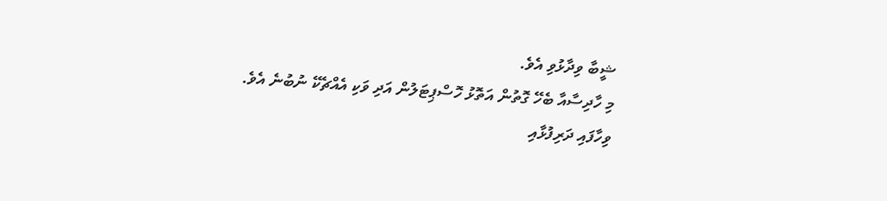ޝީބާ ވިދާޅުވި އެވެ.
މި ހާދިސާއާ ބެހޭ ގޮތުން އަތޮޅު ހޮސްޕިޓަލުން އަދި ވަކި އެއްޗެކޭ ނުބުނެ އެވެ.
ވިހާފައި ދަރިފުޅާއި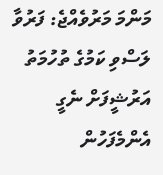މަންމަ މަރުވެއްޖެ: ފަރުވާ ލަސްވި ކަމުގެ ތުހުމަތު
އަރުޝީފަށް ނެގީ
އެންމެފަހުން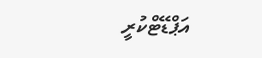އަޕްޑޭޓްކުރީ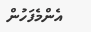އެންމެފަހުން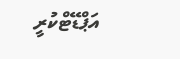އަޕްޑޭޓްކުރީ